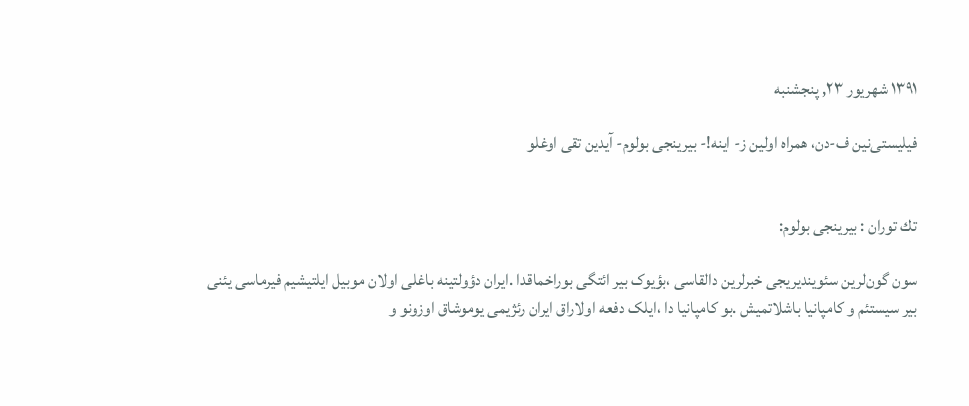۱۳۹۱ شهریور ۲۳, پنجشنبه

فیلیستی‌نین ف-دن، همراه اولین ز- اینه!- بیرینجی بولوم- آیدین تقی اوغلو


تك توران : بیرینجی بولوم:

سون گون‌لرین سئویندیریجی خبرلرین دالقاسی ،بؤیوک بیر ائتگی بوراخماقدا .ایران دؤولتینه باغلی اولان موبیل ایلتیشیم فیرماسی یئنی بیر سیستئم و کامپانیا باشلاتمیش .بو کامپانیا دا ،ایلک دفعه اولا‌راق ایران رئژیمی یوموشاق اوزونو و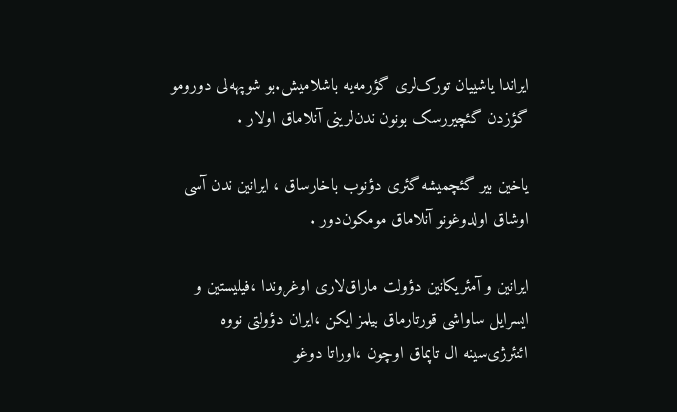ایراندا یاشییان تورک‌لری گؤرمه‌یه باشلامیش.بو شوپهه‌لی دورومو گؤزدن گئچیررسک بونون ندن‌لرینی آنلاماق اولار .

یاخین بیر گئچمیشه گئری دؤنوب باخارساق ، ایرانین ندن آسی اوشاق اولدوغونو آنلاماق مومکون‌دور .

ایرانین و آمئریکانین دؤولت ماراق‌لاری اوغروندا ،فیلیستین و ایسرایل ساواشی قورتارماق بیلمز ایکن ،ایران دؤولتی نووه ائنئرژی‌سینه ال تاپماق اوچون ،اوراتا دوغو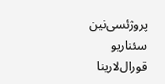پروژئسی‌نین سئناریو قورال‌لارینا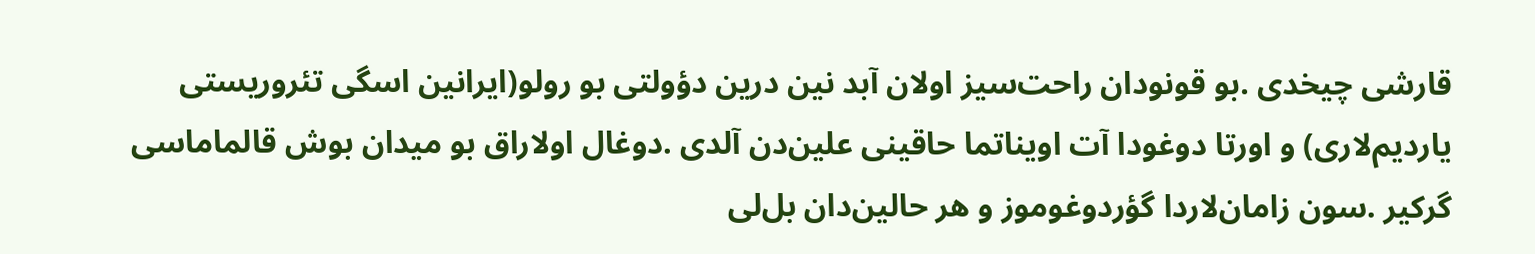قارشی چیخدی .بو قونودان راحت‌سیز اولان آبد نین درین دؤولتی بو رولو(ایرانین اسگی تئروریستی یاردیم‌لاری) و اورتا دوغودا آت اویناتما حاقینی علین‌دن آلدی .دوغال اولا‌راق بو میدان بوش قالماماسی گرکیر .سون زامان‌لاردا گؤردوغوموز و هر حالین‌دان بل‌لی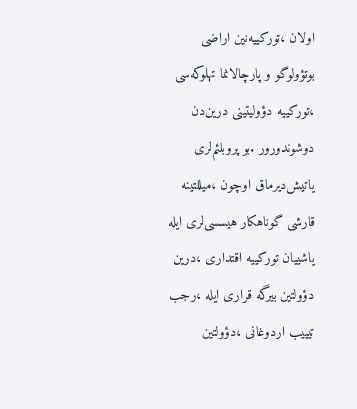اولان ،تورکییه‌نین اراضی بوتؤو‌لوگو و پارچالانما تهلوکه‌سی ،تورکییه دؤولیتینی درین‌دن دوشوندورور .بو پروبلئم‌لری یاتیش‌دیرماق اوچون ،میللتینه قارشی گوناهکار هیسسی‌لری ایله یاشییان تورکییه اقتداری ،درین دؤولتین بیرگه قراری ایله ،رجب تیییب اردوغانی ،دؤولتین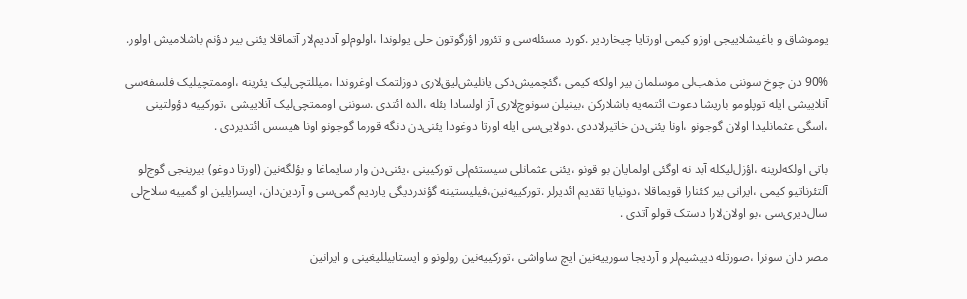یوموشاق و باغیشلاییجی اوزو کیمی اورتایا چیخاردیر .کورد مسئله‌سی و تئرور اؤرگوتون حلی یولوندا ،اولوم‌لو آددیم‌لار آتماقلا یئنی بیر دؤنم باشلامیش اولور.

90% دن چوخ سوننی مذهب‌لی موسلمان بیر اولکه کیمی ،گئچمیش‌دکی یانلیش‌لیق‌لاری دوزلتمک اوغروندا ،میللتچی‌لیک یئرینه ،اوممتچیلیک فلسفه‌سی آنلاییشی ایله توپلومو باریشا دعوت ائتمه‌یه باشلارکن ،بینیلن سونوچ‌لاری آز اولسادا بئله ،الده ائتدی .سوننی اوممتچی‌لیک آنلاییشی ،تورکییه دؤولتینی ،اسگی عثمانلیدا اولان گوجونو ،اونا یئنی‌دن خاتیرلاددی .دولایی‌سی ایله اورتا دوغودا یئنی‌دن دنگه قورما گوجونو اونا هیسس ائتدیردی .

باتی اولکه‌لرینه ،اؤزل‌لیکله آبد نه اوگئی اولمایان بو قونو ،یئنی عثمانلی سیستئم‌لی تورکیینی ،یئنی‌دن وار سایماغا و بؤلگه‌نین (اورتا دوغو) بیرینجی گوج‌لو آلتئرناتیو کیمی ،ایرانی بیر کئنارا قویماقلا ،دونیایا تقدیم ائدیرلر .تورکییه‌نین،فیلیستینه گؤندردیگی یاردیم گمی‌سی و آردین‌دان، ایسرایلین او گمییه سلاح‌لی سال‌دیری‌سی ،بو اولان‌لارا دستک قولو آتدی .

مصر دان سونرا ،صورتله دییشیم‌لر و آردیجا سورییه‌نین ایچ ساواشی ،تورکییه‌نین رولونو و ایستابیللیغینی و ایرانین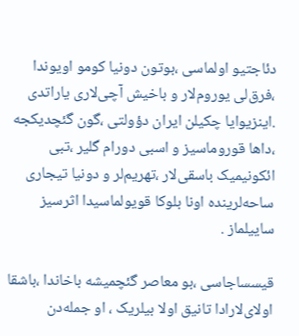دئاجتیو اولماسی ،بوتون دونیا کومو اویوندا ،فرق‌لی یوروم‌لار و باخیش آچی‌لاری یاراتدی .اینزیوایا چکیلن ایران دؤولتی ،گون گئچدیکجه ،داها قوروما‌سیز و اسبی دورام گلیر ،تبی ائکونیمیک باسقی‌لار ،تهریم‌لر و دونیا تیجاری ساحه‌لرینده اونا بلوکا قویولماسیدا اثرسیز ساییلماز .

قیسساجاسی ،بو معاصر گئچمیشه باخاندا ،باشقا اولای‌لارادا تانیق اولا بیلریک ، او جمله‌دن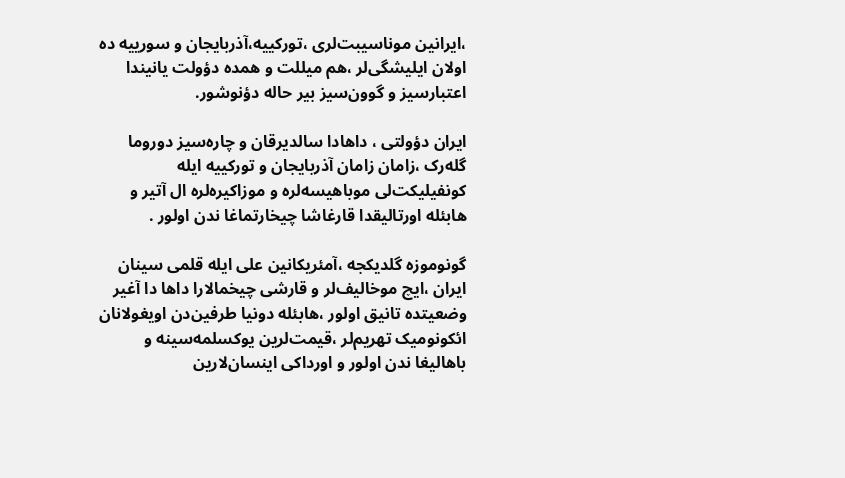،ایرانین موناسیبت‌لری ،تورکییه،آذربایجان و سورییه ده اولان ایلیشگی‌لر ،هم میللت و همده دؤولت یانیندا اعتبارسیز و گوون‌سیز بیر حاله دؤنوشور.

ایران دؤولتی ، داهادا سالدیرقان و چاره‌سیز دوروما گله‌رک ،زامان زامان آذربایجان و تورکییه ایله کونفیلیکت‌لی موباهیسه‌لره و موزاکیره‌لره ال آتیر و هابئله اورتا‌لیقدا قارغاشا چیخارتماغا ندن اولور .

گونوموزه گلدیکجه ،آمئریکانین علی ایله قلمی سینان ایران ،ایچ موخالیف‌لر و قارشی چیخما‌لارا داها دا آغیر وضعیتده تانیق اولور ،هابئله دونیا طرفین‌دن اویغولانان ائکونومیک تهریم‌لر ،قیمت‌لرین یوکسلمه‌سینه و باهالیغا ندن اولور و اورداکی اینسان‌لارین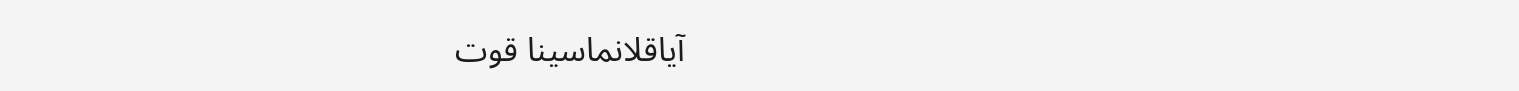آیاقلانماسینا قوت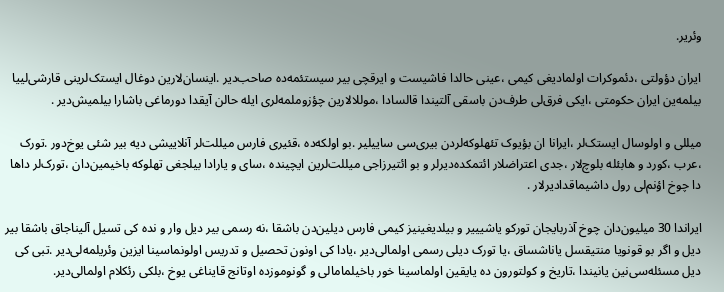وئریر.

ایران دؤولتی ،دئموکرات اولمادیغی کیمی ،عینی حالدا فاشیست و ایرقچی بیر سیستئمه‌ده صاحب‌دیر .اینسان‌لارین دوغال ایستک‌لرینی قارشی‌لییا بیلمه‌ین ایران حکومتی ،ایکی فرق‌لی طرف‌دن باسقی آلتیندا قالسادا ،موللا‌لارین چؤزوملمه‌لری ایله حالن آیقدا دورماغی باشارا بیلمیش‌دیر .

میللی و اولوسال ایستک‌لر ،ایرانا ان بؤیوک تئهلوکه‌لردن بیری‌سی ساییلیر .بو اولکه‌ده ،قئیری فارس میللت‌لر آنلاییشی دیه بیر شئی یوخ‌دور .تورک ،عرب ،کورد و هابئله بلوچ‌لار ،جدی اعتراضلار ائتمکده‌دیرلر و بو ائتیرزاجی میللت‌لرین ایچینده ،سای و یارادا بیلجغی تهلوکه باخیمین‌دان ،تورک‌لر داها دا چوخ اؤنم‌لی رول داشیماقدا‌دیرلار .

ایراندا 30 میلیون‌دان چوخ آذربایجان تورکو یاشیییر و بیلدیغینیز کیمی فارس دیلین‌دن باشقا ،نه رسمی بیر دیل وار و نده کی تسیل آلینا‌جاق باشقا بیر دیل و اگر بو قونویا منتیقسل یاناشساق ،یا تورک دیلی رسمی اولما‌لی‌دیر ،یادا کی اونون تحصیل و تدریس اولونماسینا ایزین وئریلمه‌لی‌دیر .تبی کی دیل مسئله‌سی‌نین یانیندا ،تاریخ و کولتورون ده یایقین اولماسینا خور باخیلماما‌لی و گونوموزده اوتانج قایناغی یوخ ،بلکی رئکلام اولما‌لی‌دیر.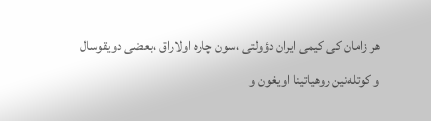هر زامان کی کیمی ایران دؤولتی ،سون چاره اولا‌راق ،بعضی دویقوسال و کوتله‌نین روهیاتینا اویغون و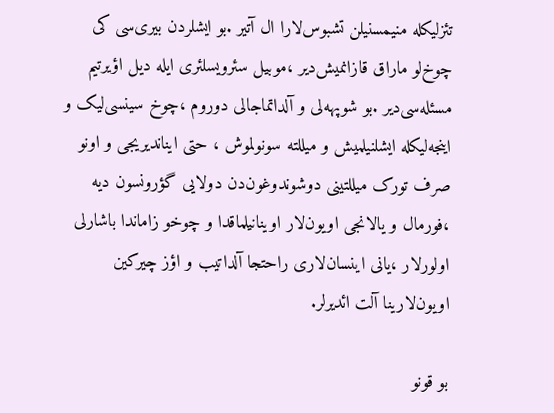تئزلیکله منیمسنیلن تشبوس‌لارا ال آتیر .بو ایشلردن بیری‌سی کی چوخ‌لو ماراق قازانمیش‌دیر ،موبیل سئرویسلئری ایله دیل اؤیرتیم مسئله‌سی‌دیر .بو شوپهه‌لی و آلداتماجا‌لی دوروم ،چوخ سینسی‌لیک و اینجه‌لیکله ایشلنیلمیش و میللته سونولموش ، حتی ایناندیریجی و اونو صرف تورک میللتینی دوشوندوغون‌دن دولایی گؤرونسون دیه ،فورمال و یالانجی اویون‌لار اوینانیلماقدا و چوخو زاماندا باشارلی اولورلار ،یانی اینسان‌لاری راحتجا آلداتیب و اؤز چیرکین اویون‌لارینا آلت ائدیرلر.

بو قونو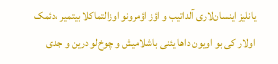یانلیز اینسان‌لاری آلداتیب و اؤز اؤمرونو اوزالتماکلا بیتمیر ،دئمک اولار کی بو اویون داها یئنی باشلامیش و چوخ‌لو درین و جدی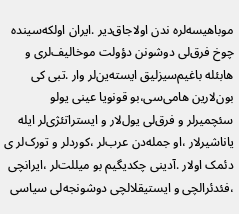موباهیسه‌لره ندن اولا‌جاق‌دیر .ایران اولکه‌سینده چوخ فرق‌لی دوشونن دؤولت موخالیف‌لری و هابئله باغیم‌سیزلیق ایسته‌ین‌لر وار .تبی کی بون‌لارین هامی‌سی،بو قونویا عینی یولو سئچمیرلر و فرق‌لی یول‌لار و ایستراتئژی‌لر ایله یاناشیرلار ،او جمله‌دن عرب‌لر ،کوردلر و تورک‌لر ی دئمک اولار .آدینی چکدیگیم بو میللت‌لر ،ایرانچی ،فئدئرالچی و ایستیقلالچی دوشونجه‌لی سیاسی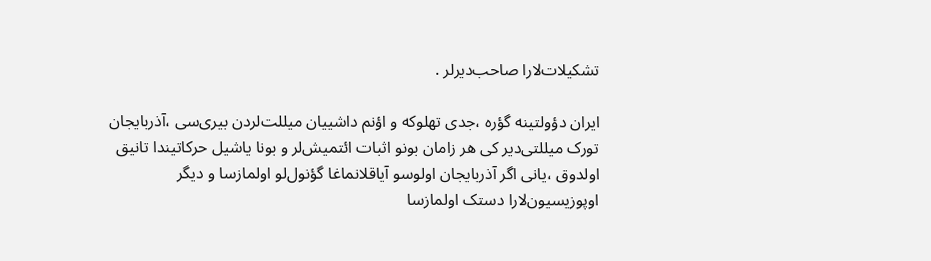تشکیلات‌لارا صاحب‌دیرلر .

ایران دؤولتینه گؤره ،جدی تهلوکه و اؤنم داشییان میللت‌لردن بیری‌سی ،آذربایجان تورک میللتی‌دیر کی هر زامان بونو اثبات ائتمیش‌لر و بونا یاشیل حرکاتیندا تانیق اولدوق ،یانی اگر آذربایجان اولوسو آیاقلانماغا گؤنول‌لو اولمازسا و دیگر اوپوزیسیون‌لارا دستک اولمازسا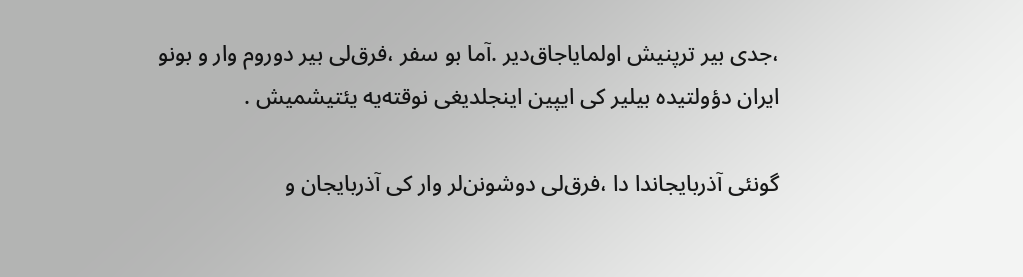،جدی بیر ترپنیش اولمایا‌جاق‌دیر .آما بو سفر ،فرق‌لی بیر دوروم وار و بونو ایران دؤولتیده بیلیر کی ایپین اینجلدیغی نوقته‌یه یئتیشمیش .

گونئی آذربایجاندا دا ،فرق‌لی دوشونن‌لر وار کی آذربایجان و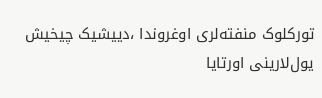تورکلوک منفته‌لری اوغروندا ،دییشیک چیخیش یول‌لارینی اورتایا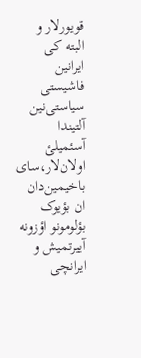قویورلار و البته کی ایرانین فاشیستی سیاستی‌نین آلتیندا آسئمیلئ اولان‌لار،سای باخیمین‌دان ان بؤیوک بؤلومونو اؤزونه آییرتمیش و ایرانچی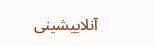آنلاییشینی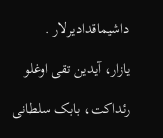داشیماقدا‌دیرلار .

یازار، آیدین تقی اوغلو

رئداکت، بابک سلطانی